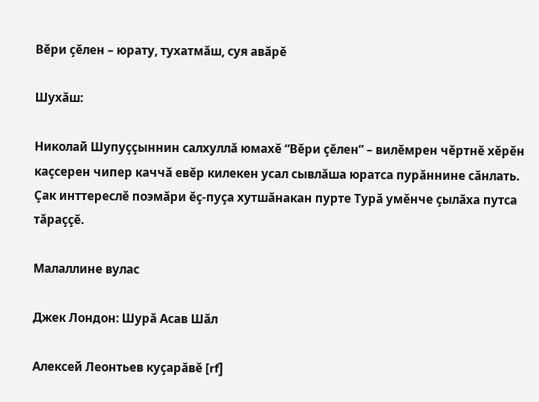Вĕри çĕлен – юрату, тухатмăш, суя авăрĕ

Шухăш:

Николай Шупуççыннин салхуллă юмахĕ “Вĕри çĕлен” – вилĕмрен чĕртнĕ хĕрĕн каçсерен чипер каччă евĕр килекен усал сывлăша юратса пурăннине сăнлать. Çак инттереслĕ поэмăри ĕç-пуçа хутшăнакан пурте Турă умĕнче çылăха путса тăраççĕ.

Малаллине вулас

Джек Лондон: Шурă Асав Шăл

Алексей Леонтьев куçарăвĕ [rf]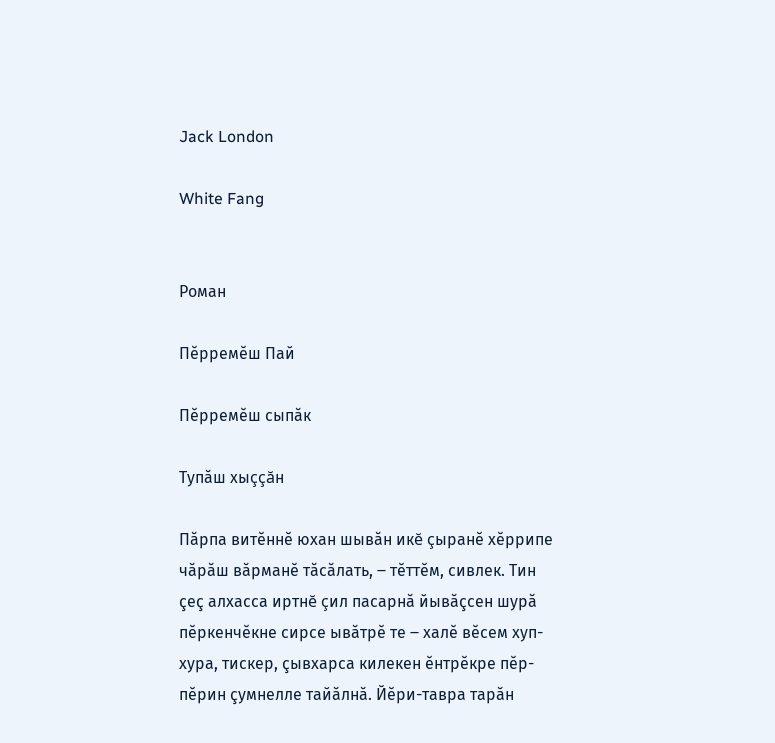Jack London

White Fang


Роман

Пĕрремĕш Пай

Пĕрремĕш сыпăк

Тупăш хыççăн

Пăрпа витĕннĕ юхан шывăн икĕ çыранĕ хĕррипе чăрăш вăрманĕ тăсăлать, ‒ тĕттĕм, сивлек. Тин çеç алхасса иртнĕ çил пасарнă йывăçсен шурă пĕркенчĕкне сирсе ывăтрĕ те ‒ халĕ вĕсем хуп-хура, тискер, çывхарса килекен ĕнтрĕкре пĕр-пĕрин çумнелле тайăлнă. Йĕри-тавра тарăн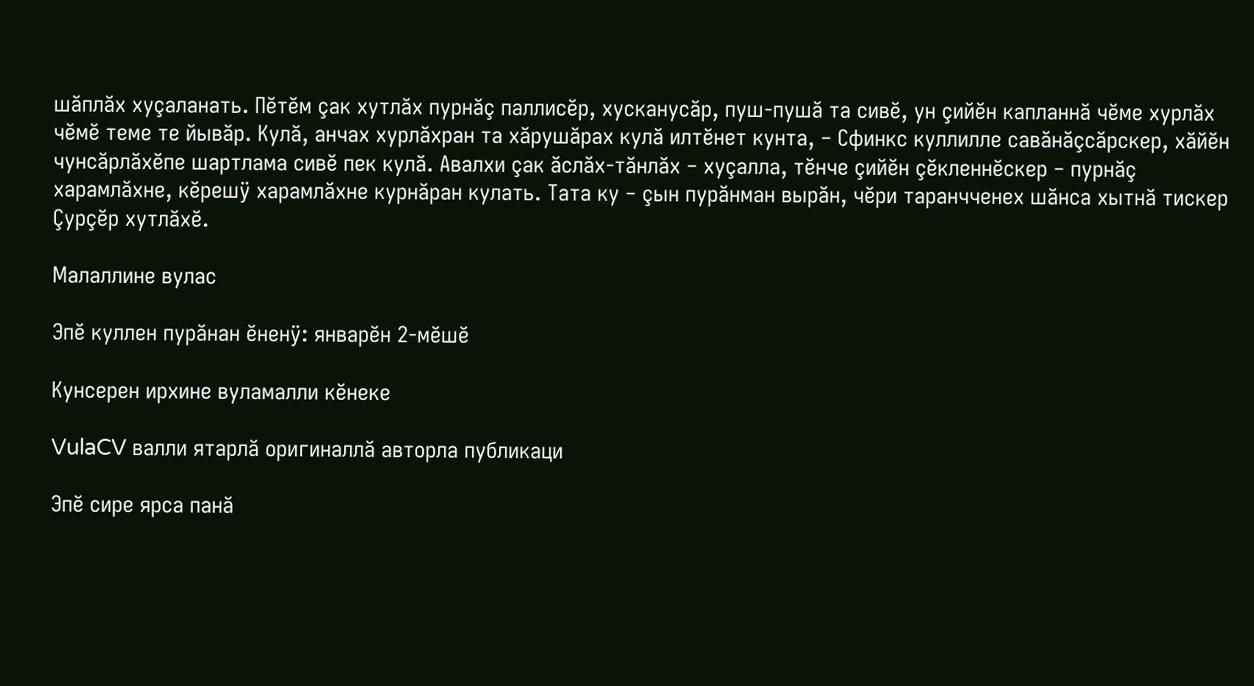шăплăх хуçаланать. Пĕтĕм çак хутлăх пурнăç паллисĕр, хусканусăр, пуш-пушă та сивĕ, ун çийĕн капланнă чĕме хурлăх чĕмĕ теме те йывăр. Кулă, анчах хурлăхран та хăрушăрах кулă илтĕнет кунта, ‒ Сфинкс куллилле савăнăçсăрскер, хăйĕн чунсăрлăхĕпе шартлама сивĕ пек кулă. Авалхи çак ăслăх-тăнлăх ‒ хуçалла, тĕнче çийĕн çĕкленнĕскер ‒ пурнăç харамлăхне, кĕрешÿ харамлăхне курнăран кулать. Тата ку ‒ çын пурăнман вырăн, чĕри таранчченех шăнса хытнă тискер Çурçĕр хутлăхĕ.

Малаллине вулас

Эпĕ куллен пурăнан ĕненÿ: январĕн 2-мĕшĕ

Кунсерен ирхине вуламалли кĕнеке

VulaCV валли ятарлă оригиналлă авторла публикаци

Эпĕ сире ярса панă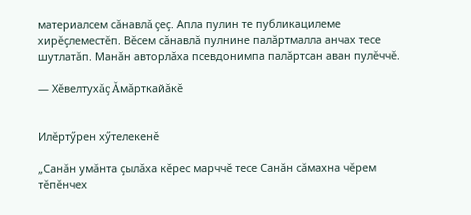материалсем сăнавлă çеç. Апла пулин те публикацилеме хирĕçлеместĕп. Вĕсем сăнавлă пулнине палăртмалла анчах тесе шутлатăп. Манăн авторлăха псевдонимпа палăртсан аван пулĕччĕ.

— Хĕвелтухăç Ăмăрткайăкĕ


Илĕртӳрен хӳтелекенĕ

„Санăн умăнта çылăха кĕрес марччĕ тесе Санăн сăмахна чĕрем тĕпĕнчех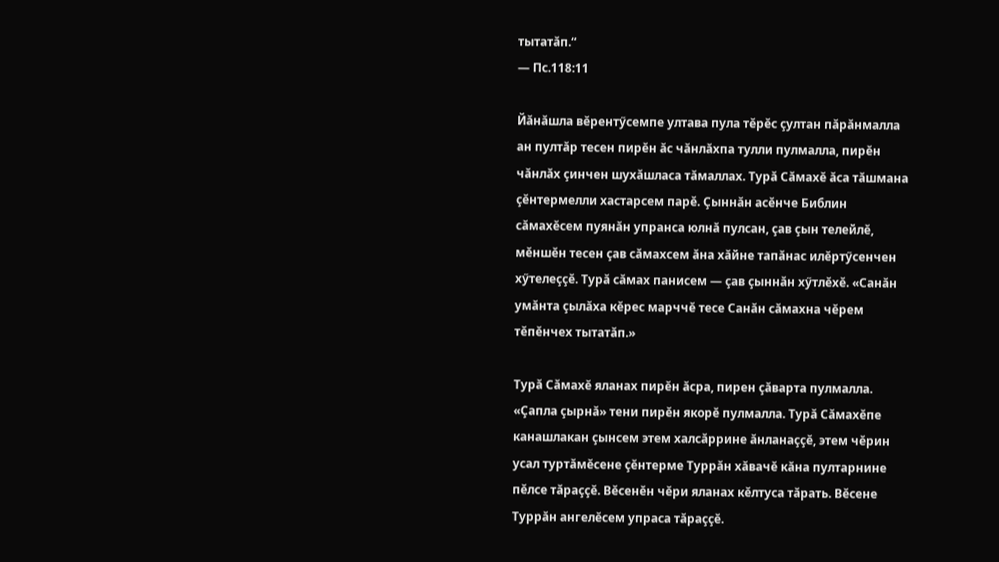тытатăп.“
— Пс.118:11

Йăнăшла вĕрентӳсемпе ултава пула тĕрĕс çултан пăрăнмалла ан пултăр тесен пирĕн ăс чăнлăхпа тулли пулмалла, пирĕн чăнлăх çинчен шухăшласа тăмаллах. Турă Сăмахĕ ăса тăшмана çĕнтермелли хастарсем парĕ. Çыннăн асĕнче Библин сăмахĕсем пуянăн упранса юлнă пулсан, çав çын телейлĕ, мĕншĕн тесен çав сăмахсем ăна хăйне тапăнас илĕртӳсенчен хӳтелеççĕ. Турă сăмах панисем — çав çыннăн хӳтлĕхĕ. «Санăн умăнта çылăха кĕрес марччĕ тесе Санăн сăмахна чĕрем тĕпĕнчех тытатăп.»

Турă Сăмахĕ яланах пирĕн ăсра, пирен çăварта пулмалла. «Çапла çырнă» тени пирĕн якорĕ пулмалла. Турă Сăмахĕпе канашлакан çынсем этем халсăррине ăнланаççĕ, этем чĕрин усал туртăмĕсене çĕнтерме Туррăн хăвачĕ кăна пултарнине пĕлсе тăраççĕ. Вĕсенĕн чĕри яланах кĕлтуса тăрать. Вĕсене Туррăн ангелĕсем упраса тăраççĕ.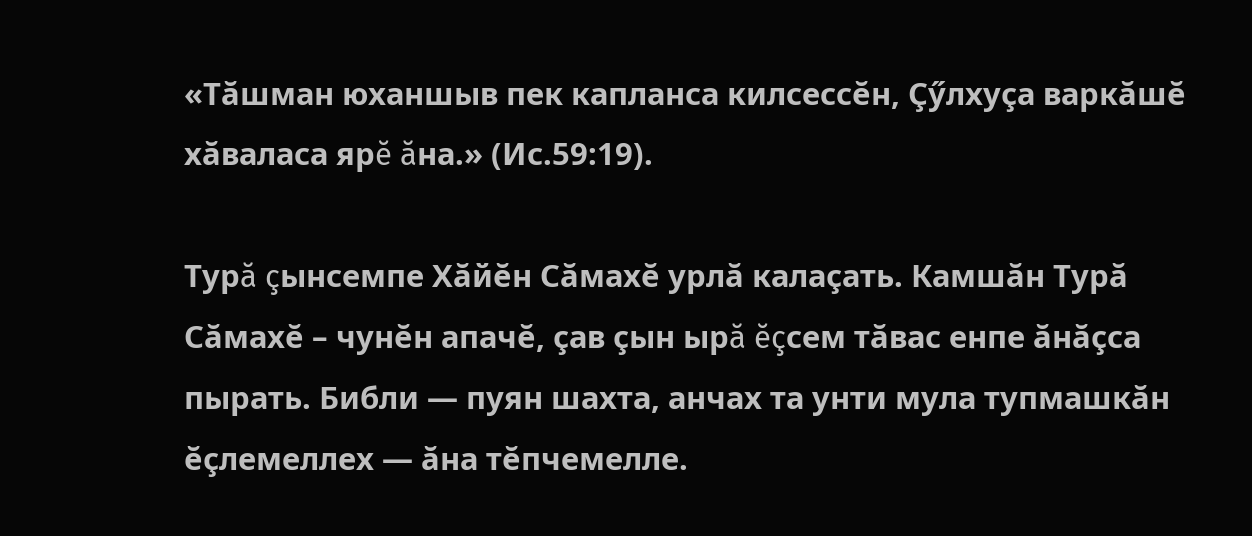«Тăшман юханшыв пек капланса килсессĕн, Çӳлхуçа варкăшĕ хăваласа ярĕ ăна.» (Ис.59:19).

Турă çынсемпе Хăйĕн Сăмахĕ урлă калаçать. Камшăн Турă Сăмахĕ – чунĕн апачĕ, çав çын ырă ĕçсем тăвас енпе ăнăçса пырать. Библи — пуян шахта, анчах та унти мула тупмашкăн ĕçлемеллех — ăна тĕпчемелле.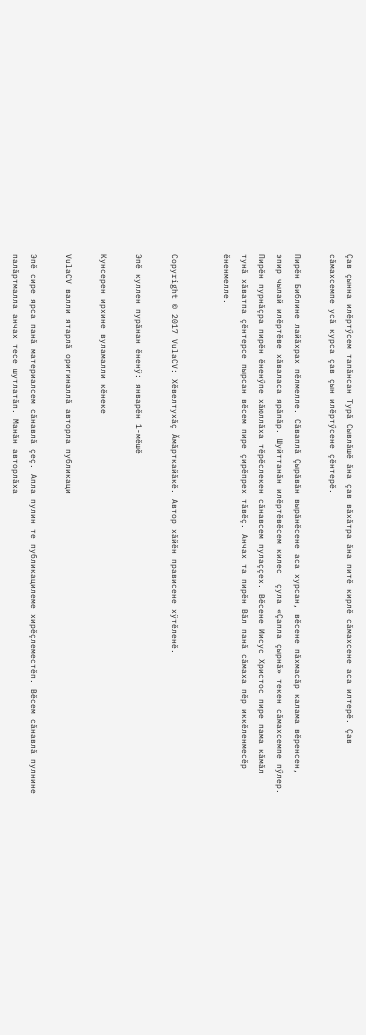Çав çынна илĕртӳсем тапăнсан Турă Сывлăшĕ ăна çав вăхăтра ăна питĕ кирлĕ сăмахсене аса илтерĕ. Çав сăмахсемпе усă курса çав çын илĕртӳсене çĕнтерĕ.

Пирĕн Библине лайăхрах пĕлмелле. Сăваплă Çырăвăн вырăнĕсене аса хурсан, вĕсене пăхмасăр калама вĕренсен, эпир чылай илĕртĕве хăваласа ярăпăр. Шуйттанăн илĕртĕвĕсем килес  çула «Çапла çырнă» текен сăмахсемпе пӳлер. Пирĕн пурнăçра пирĕн ĕненӳпе хăюллăха тĕрĕслекен сăнавсем пулаççех. Вĕсене Иисус Христос пире пама кăмăл тунă хăватпа çĕнтерсе пырсан вĕсем пире çирĕпрех тăвĕç. Анчах та пирĕн Вăл панă сăмаха пĕр иккĕленмесĕр ĕненмелле.


Copyright © 2017 VulaCV: Хĕвелтухăç Ăмăрткайăкĕ. Автор хăйĕн прависене хÿтĕленĕ.

Эпĕ куллен пурăнан ĕненÿ: январĕн 1-мĕшĕ

Кунсерен ирхине вуламалли кĕнеке

VulaCV валли ятарлă оригиналлă авторла публикаци

Эпĕ сире ярса панă материалсем сăнавлă çеç. Апла пулин те публикацилеме хирĕçлеместĕп. Вĕсем сăнавлă пулнине палăртмалла анчах тесе шутлатăп. Манăн авторлăха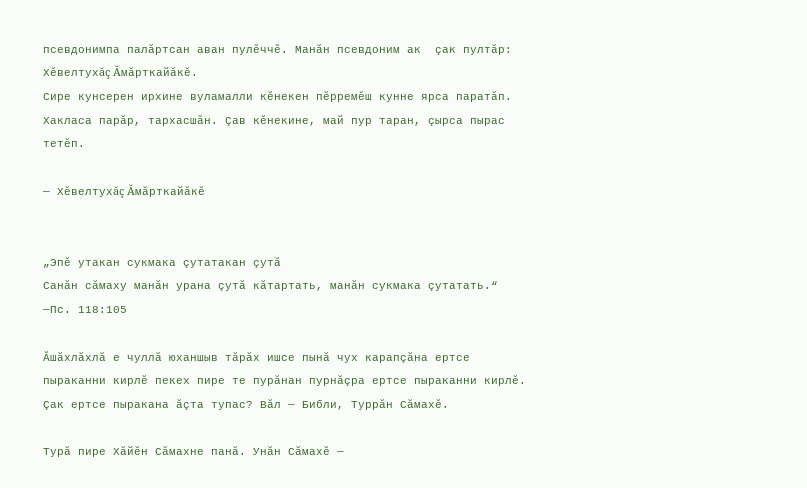псевдонимпа палăртсан аван пулĕччĕ. Манăн псевдоним ак  çак пултăр: Хĕвелтухăç Ăмăрткайăкĕ.
Сире кунсерен ирхине вуламалли кĕнекен пĕрремĕш кунне ярса паратăп. Хакласа парăр, тархасшăн. Çав кĕнекине, май пур таран, çырса пырас тетĕп.

— Хĕвелтухăç Ăмăрткайăкĕ


„Эпĕ утакан сукмака çутатакан çутă
Санăн сăмаху манăн урана çутă кăтартать, манăн сукмака çутатать.“
—Пс. 118:105

Ăшăхлăхлă е чуллă юханшыв тăрăх ишсе пынă чух карапçăна ертсе пыраканни кирлĕ пекех пире те пурăнан пурнăçра ертсе пыраканни кирлĕ. Çак ертсе пыракана ăçта тупас? Вăл — Библи, Туррăн Сăмахĕ.

Турă пире Хăйĕн Сăмахне панă. Унăн Сăмахĕ —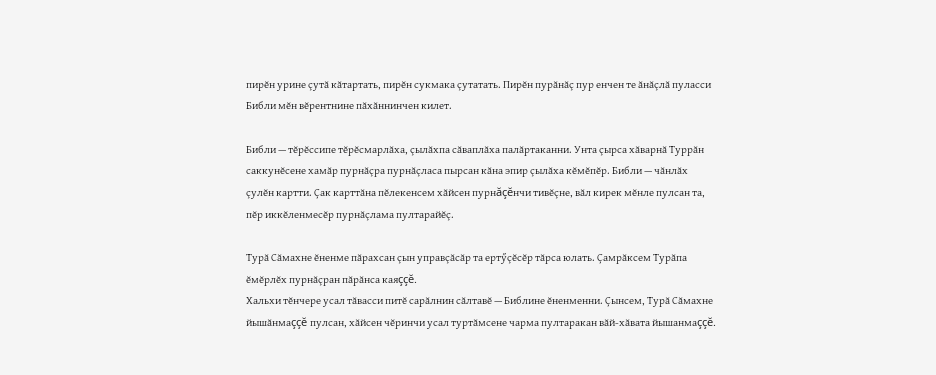пирĕн урине çутă кăтартать, пирĕн сукмака çутатать. Пирĕн пурăнăç пур енчен те ăнăçлă пуласси Библи мĕн вĕрентнине пăхăннинчен килет.

Библи — тĕрĕссипе тĕрĕсмарлăха, çылăхпа сăваплăха палăртаканни. Унта çырса хăварнă Туррăн саккунĕсене хамăр пурнăçра пурнăçласа пырсан кăна эпир çылăха кĕмĕпĕр. Библи — чăнлăх çулĕн картти. Çак карттăна пĕлекенсем хăйсен пурнăçĕнчи тивĕçне, вăл кирек мĕнле пулсан та, пĕр иккĕленмесĕр пурнăçлама пултарайĕç.

Турă Сăмахне ĕненме пăрахсан çын управçăсăр та ертӳçĕсĕр тăрса юлать. Çамрăксем Турăпа ĕмĕрлĕх пурнăçран пăрăнса каяççĕ.
Хальхи тĕнчере усал тăвасси питĕ сарăлнин сăлтавĕ — Библине ĕненменни. Çынсем, Турă Сăмахне йышăнмаççĕ пулсан, хăйсен чĕринчи усал туртăмсене чарма пултаракан вăй-хăвата йышанмаççĕ.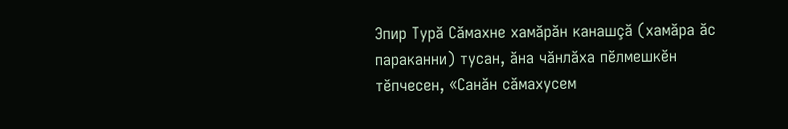Эпир Турă Сăмахне хамăрăн канашçă (хамăра ăс параканни) тусан, ăна чăнлăха пĕлмешкĕн тĕпчесен, «Санăн сăмахусем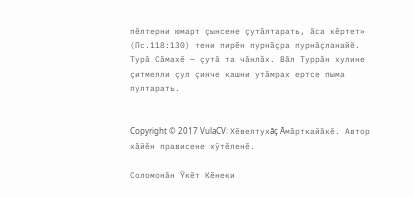пĕлтерни юмарт çынсене çутăлтарать, ăса кĕртет» (Пс.118:130) тени пирĕн пурнăçра пурнăçланайĕ.
Турă Сăмахĕ — çутă та чăнлăх. Вăл Туррăн хулине çитмелли çул çинче кашни утăмрах ертсе пыма пултарать.


Copyright © 2017 VulaCV: Хĕвелтухăç Ăмăрткайăкĕ. Автор хăйĕн прависене хÿтĕленĕ.

Соломонăн Ÿкĕт Кĕнеки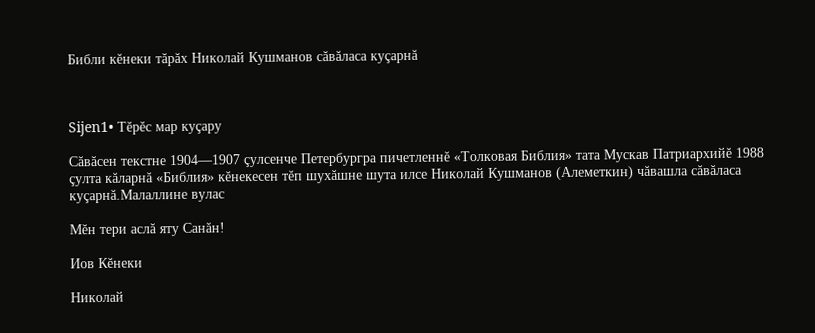Библи кĕнеки тăрăх Николай Кушманов сăвăласа куçарнă



Sijen1• Тĕрĕс мар куçару

Сăвăсен текстне 1904—1907 çулсенче Петербургра пичетленнĕ «Толковая Библия» тата Мускав Патриархийĕ 1988 çулта кăларнă «Библия» кĕнекесен тĕп шухăшне шута илсе Николай Кушманов (Алеметкин) чăвашла сăвăласа куçарнă.Малаллине вулас

Мĕн тери аслă яту Санăн!

Иов Кĕнеки

Николай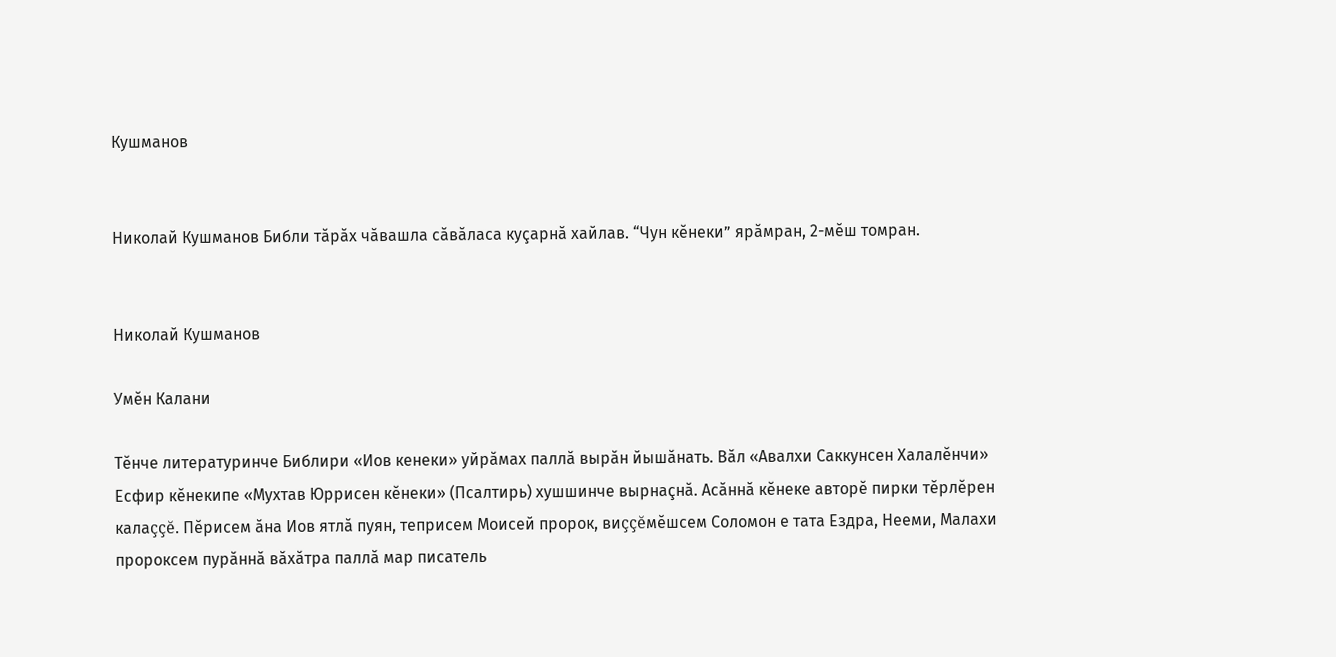Кушманов


Николай Кушманов Библи тăрăх чăвашла сăвăласа куçарнă хайлав. “Чун кĕнеки” ярăмран, 2-мĕш томран.


Николай Кушманов

Умĕн Калани

Тĕнче литературинче Библири «Иов кенеки» уйрăмах паллă вырăн йышăнать. Вăл «Авалхи Саккунсен Халалĕнчи» Есфир кĕнекипе «Мухтав Юррисен кĕнеки» (Псалтирь) хушшинче вырнаçнă. Асăннă кĕнеке авторĕ пирки тĕрлĕрен калаççĕ. Пĕрисем ăна Иов ятлă пуян, теприсем Моисей пророк, виççĕмĕшсем Соломон е тата Ездра, Нееми, Малахи пророксем пурăннă вăхăтра паллă мар писатель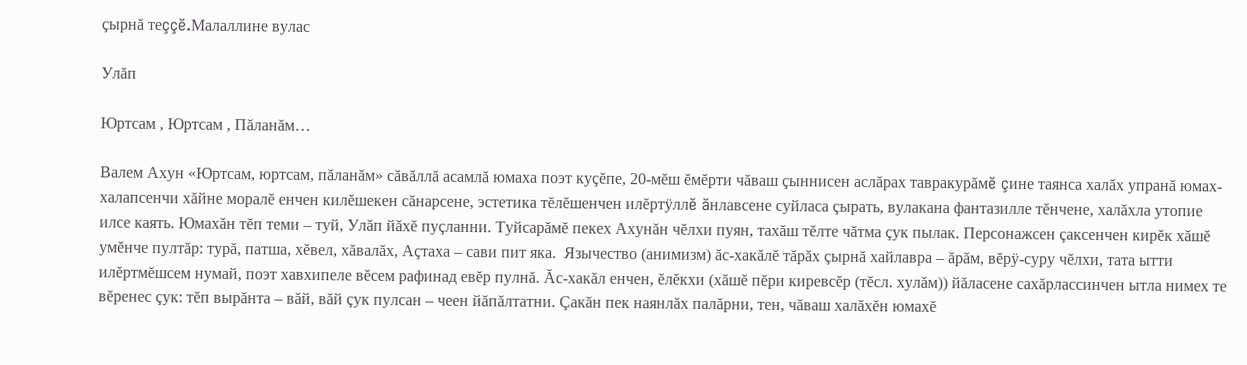çырнă теççĕ.Малаллине вулас

Улăп

Юртсам , Юртсам , Пăланăм…

Валем Ахун «Юртсам, юртсам, пăланăм» сăвăллă асамлă юмаха поэт куçĕпе, 20-мĕш ĕмĕрти чăваш çыннисен аслăрах тавракурăмĕ çине таянса халăх упранă юмах-халапсенчи хăйне моралĕ енчен килĕшекен сăнарсене, эстетика тĕлĕшенчен илĕртÿллĕ ăнлавсене суйласа çырать, вулакана фантазилле тĕнчене, халăхла утопие илсе каять. Юмахăн тĕп теми – туй, Улăп йăхĕ пуçланни. Туйсарăмĕ пекех Ахунăн чĕлхи пуян, тахăш тĕлте чăтма çук пылак. Персонажсен çаксенчен кирĕк хăшĕ умĕнче пултăр: турă, патша, хĕвел, хăвалăх, Аçтаха – сави пит яка.  Язычество (анимизм) ăс-хакăлĕ тăрăх çырнă хайлавра – ăрăм, вĕрÿ-суру чĕлхи, тата ытти илĕртмĕшсем нумай, поэт хавхипеле вĕсем рафинад евĕр пулнă. Ăс-хакăл енчен, ĕлĕкхи (хăшĕ пĕри киревсĕр (тĕсл. хулăм)) йăласене сахăрлассинчен ытла нимех те вĕренес çук: тĕп вырăнта – вăй, вăй çук пулсан – чеен йăпăлтатни. Çакăн пек наянлăх палăрни, тен, чăваш халăхĕн юмахĕ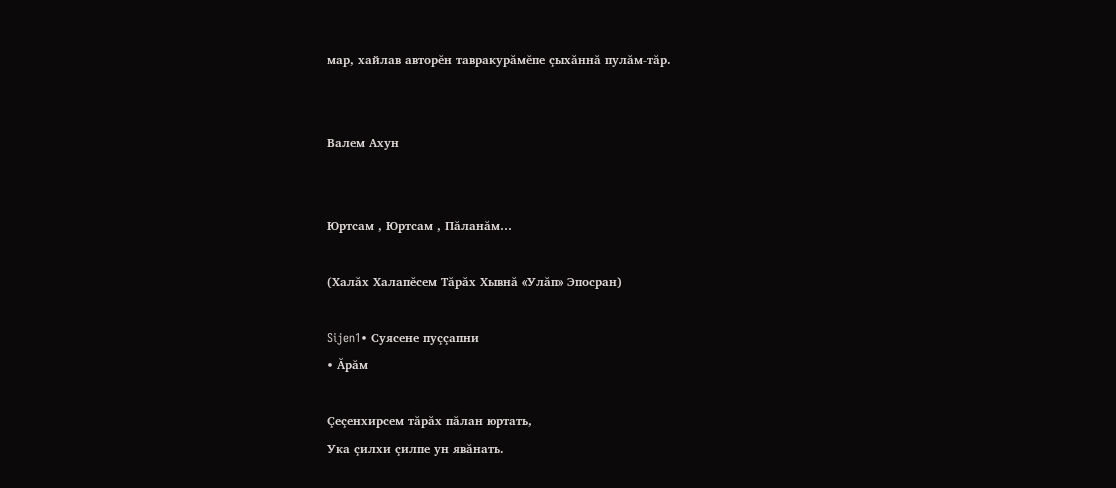мар, хайлав авторĕн тавракурăмĕпе çыхăннă пулăм-тăр.


Валем Ахун


Юртсам , Юртсам , Пăланăм…

(Халăх Халапĕсем Тăрăх Хывнă «Улăп» Эпосран)

Sijen1• Суясене пуççапни
• Ăрăм

Çеçенхирсем тăрăх пăлан юртать,
Ука çилхи çилпе ун явăнать.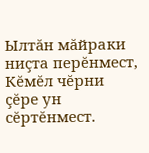Ылтăн мăйраки ниçта перĕнмест,
Кĕмĕл чĕрни çĕре ун сĕртĕнмест.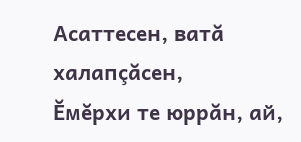Асаттесен, ватă халапçăсен,
Ĕмĕрхи те юррăн, ай,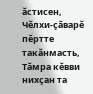ăстисен,
Чĕлхи-çăварĕ пĕртте такăнмасть,
Тăмра кĕвви нихçан та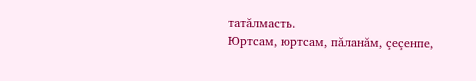татăлмасть.
Юртсам, юртсам, пăланăм, çеçенпе,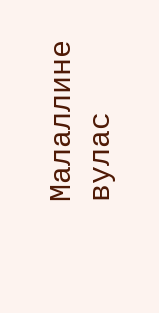Малаллине вулас